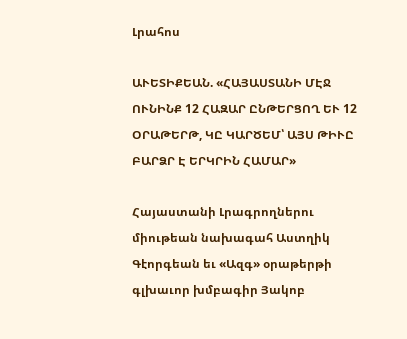Լրահոս

ԱՒԵՏԻՔԵԱՆ. «ՀԱՅԱՍՏԱՆԻ ՄԷՋ ՈՒՆԻՆՔ 12 ՀԱԶԱՐ ԸՆԹԵՐՑՈՂ ԵՒ 12 ՕՐԱԹԵՐԹ, ԿԸ ԿԱՐԾԵՄ՝ ԱՅՍ ԹԻՒԸ ԲԱՐՁՐ Է ԵՐԿՐԻՆ ՀԱՄԱՐ»

Հայաստանի Լրագրողներու միութեան նախագահ Աստղիկ Գէորգեան եւ «Ազգ» օրաթերթի գլխաւոր խմբագիր Յակոբ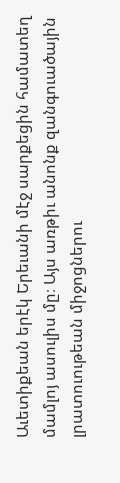Աւետիքեան երէկ Երեւանի մէջ սարքեցին համատեղ մամլոյ ասուլիս մը։ Այս առթիւ անոնք զանգուածային լրատուութեան միջոցներու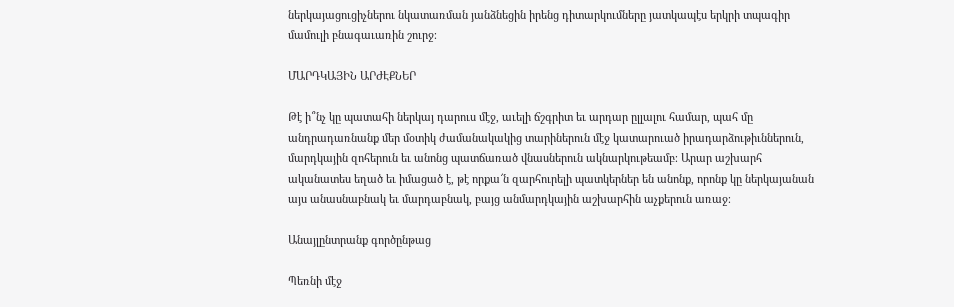ներկայացուցիչներու նկատառման յանձնեցին իրենց դիտարկումները յատկապէս երկրի տպագիր մամուլի բնագաւառին շուրջ։

ՄԱՐԴԿԱՅԻՆ ԱՐԺԷՔՆԵՐ

Թէ ի՞նչ կը պատահի ներկայ դարուս մէջ, աւելի ճշգրիտ եւ արդար ըլլալու համար, պահ մը անդրադառնանք մեր մօտիկ ժամանակակից տարիներուն մէջ կատարուած իրադարձութիւններուն, մարդկային զոհերուն եւ անոնց պատճառած վնասներուն ակնարկութեամբ։ Արար աշխարհ ականատես եղած եւ իմացած է, թէ որքա՜ն զարհուրելի պատկերներ են անոնք, որոնք կը ներկայանան այս անասնաբնակ եւ մարդաբնակ, բայց անմարդկային աշխարհին աչքերուն առաջ։

Անայլընտրանք գործընթաց

Պեռնի մէջ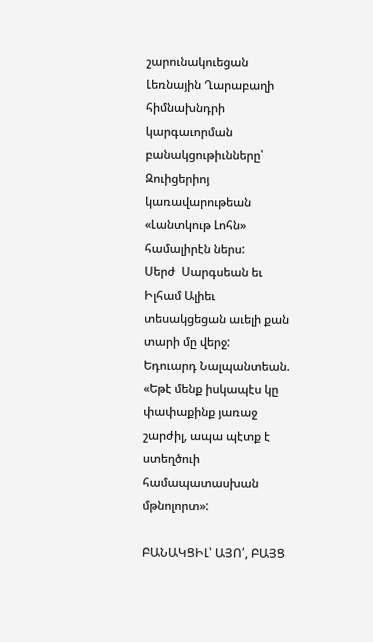շարունակուեցան Լեռնային Ղարաբաղի հիմնախնդրի կարգաւորման բանակցութիւնները՝ Զուիցերիոյ կառավարութեան «Լանտկութ Լոհն» համալիրէն ներս:
Սերժ  Սարգսեան եւ Իլհամ Ալիեւ տեսակցեցան աւելի քան տարի մը վերջ:
Եդուարդ Նալպանտեան. «Եթէ մենք իսկապէս կը փափաքինք յառաջ շարժիլ, ապա պէտք է ստեղծուի համապատասխան մթնոլորտ»:

ԲԱՆԱԿՑԻԼ՝ ԱՅՈ՛, ԲԱՅՑ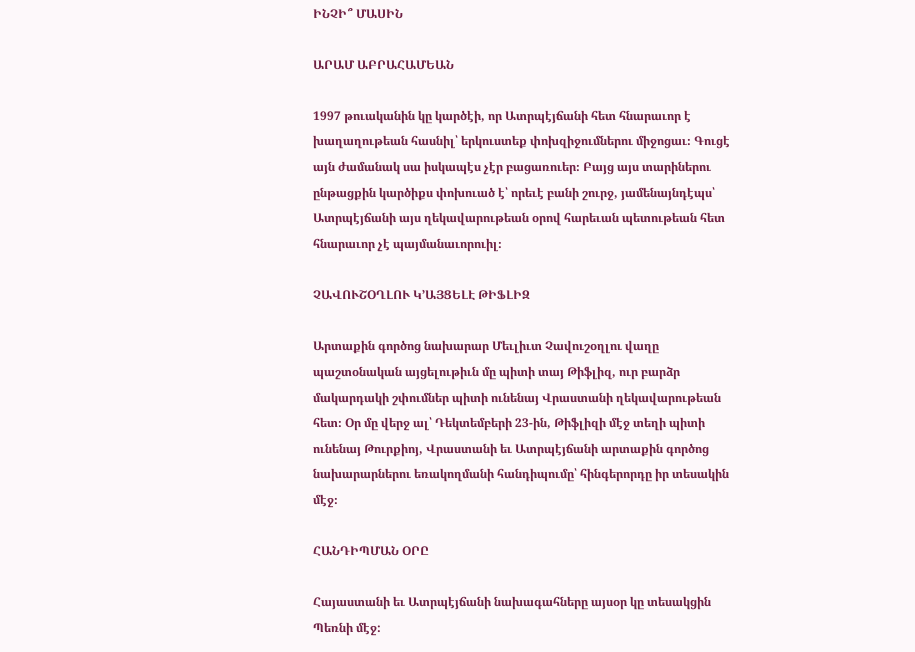ԻՆՉԻ՞ ՄԱՍԻՆ

ԱՐԱՄ ԱԲՐԱՀԱՄԵԱՆ

1997 թուականին կը կարծէի, որ Ատրպէյճանի հետ հնարաւոր է խաղաղութեան հասնիլ՝ երկուստեք փոխզիջումներու միջոցաւ։ Գուցէ այն ժամանակ սա իսկապէս չէր բացառուեր։ Բայց այս տարիներու ընթացքին կարծիքս փոխուած է՝ որեւէ բանի շուրջ, յամենայնդէպս՝ Ատրպէյճանի այս ղեկավարութեան օրով հարեւան պետութեան հետ հնարաւոր չէ պայմանաւորուիլ։

ՉԱՎՈՒՇՕՂԼՈՒ Կ՚ԱՅՑԵԼԷ ԹԻՖԼԻԶ

Արտաքին գործոց նախարար Մեւլիւտ Չավուշօղլու վաղը պաշտօնական այցելութիւն մը պիտի տայ Թիֆլիզ, ուր բարձր մակարդակի շփումներ պիտի ունենայ Վրաստանի ղեկավարութեան հետ։ Օր մը վերջ ալ՝ Դեկտեմբերի 23-ին, Թիֆլիզի մէջ տեղի պիտի ունենայ Թուրքիոյ, Վրաստանի եւ Ատրպէյճանի արտաքին գործոց նախարարներու եռակողմանի հանդիպումը՝ հինգերորդը իր տեսակին մէջ։

ՀԱՆԴԻՊՄԱՆ ՕՐԸ

Հայաստանի եւ Ատրպէյճանի նախագահները այսօր կը տեսակցին Պեռնի մէջ: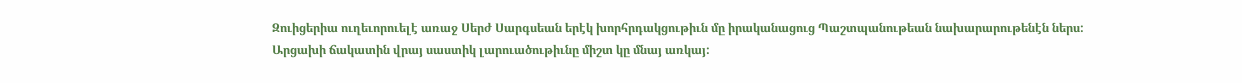Զուիցերիա ուղեւորուելէ առաջ Սերժ Սարգսեան երէկ խորհրդակցութիւն մը իրականացուց Պաշտպանութեան նախարարութենէն ներս: Արցախի ճակատին վրայ սաստիկ լարուածութիւնը միշտ կը մնայ առկայ: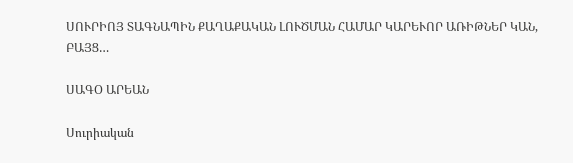ՍՈՒՐԻՈՅ ՏԱԳՆԱՊԻՆ ՔԱՂԱՔԱԿԱՆ ԼՈՒԾՄԱՆ ՀԱՄԱՐ ԿԱՐԵՒՈՐ ԱՌԻԹՆԵՐ ԿԱՆ, ԲԱՅՑ…

ՍԱԳՕ ԱՐԵԱՆ

Սուրիական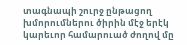տագնապի շուրջ ընթացող խմորումներու ծիրին մէջ երէկ կարեւոր համարուած ժողով մը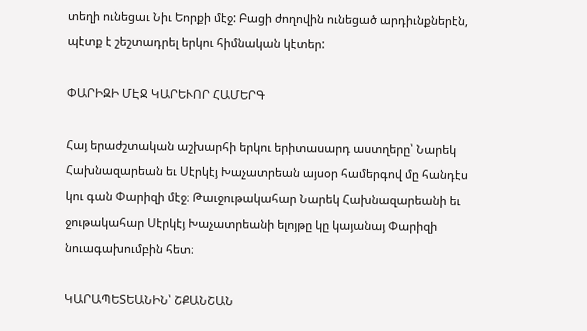տեղի ունեցաւ Նիւ Եորքի մէջ: Բացի ժողովին ունեցած արդիւնքներէն, պէտք է շեշտադրել երկու հիմնական կէտեր:

ՓԱՐԻԶԻ ՄԷՋ ԿԱՐԵՒՈՐ ՀԱՄԵՐԳ

Հայ երաժշտական աշխարհի երկու երիտասարդ աստղերը՝ Նարեկ Հախնազարեան եւ Սէրկէյ Խաչատրեան այսօր համերգով մը հանդէս կու գան Փարիզի մէջ։ Թաւջութակահար Նարեկ Հախնազարեանի եւ ջութակահար Սէրկէյ Խաչատրեանի ելոյթը կը կայանայ Փարիզի նուագախումբին հետ։

ԿԱՐԱՊԵՏԵԱՆԻՆ՝ ՇՔԱՆՇԱՆ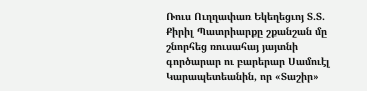Ռուս Ուղղափառ Եկեղեցւոյ Տ.Տ. Քիրիլ Պատրիարքը շքանշան մը շնորհեց ռուսահայ յայտնի գործարար ու բարերար Սամուէլ Կարապետեանին, որ «Տաշիր»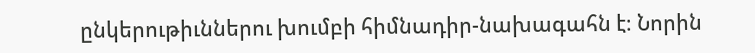ընկերութիւններու խումբի հիմնադիր-նախագահն է։ Նորին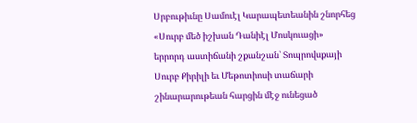Սրբութիւնը Սամուէլ Կարապետեանին շնորհեց «Սուրբ մեծ իշխան Դանիէլ Մոսկուացի» երրորդ աստիճանի շքանշան՝ Տոպրովսքայի Սուրբ Քիրիլի եւ Մեթոտիոսի տաճարի շինարարութեան հարցին մէջ ունեցած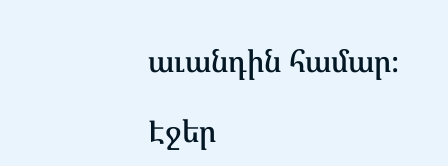աւանդին համար։

Էջեր